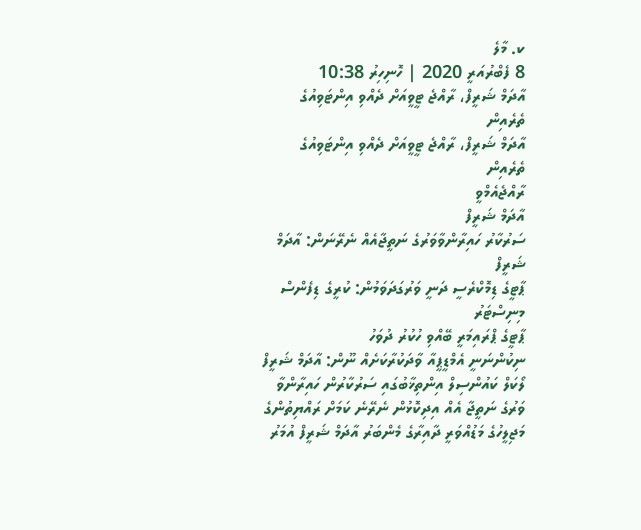ކ. މާލެ
8 ފެބްރުއަރީ 2020 | ހޮނިހިރު 10:38
އާދަމް ޝަރީފް، ރާއްޖެ ޓީވީއަށް ދެއްވި އިންޓަވިއުގެ ތެރެއިން
އާދަމް ޝަރީފް، ރާއްޖެ ޓީވީއަށް ދެއްވި އިންޓަވިއުގެ ތެރެއިން
ރާއްޖެއެމްވީ
އާދަމް ޝަރީފް
ސަރުކާރު ހައިރާންވާވަރުގެ ނަތީޖާއެއް ނެރޭނަން: އާދަމް ޝަރީފް
ޕާޓީގެ ޑިމޮކްރެސީ ދަނީ ވަރުގަދަވަމުން: ކުރީގެ ޑިފެންސް މިނިސްޓަރު
ޕާޓީގެ ޕްރައިމަރީ ބޭއްވި ހުކުރު ދުވަހު
ނިކުންނަނީ އެމްޑީޕީއާ ވާދަކުރާކަށެއް ނޫން: އާދަމް ޝަރީފް
ލޯކަލް ކައުންސިލް އިންތިޚާބުގައި ސަރުކާރުން ހައިރާންވާ ވަރުގެ ނަތީޖާ އެއް އިދިކޮޅުން ނެރޭނެ ކަމަށް ރައްޔިތުންގެ މަޖިލީހުގެ މަޑުއްވަރީ ދާއިރާގެ މެންބަރު އާދަމް ޝަރީފް އުމަރު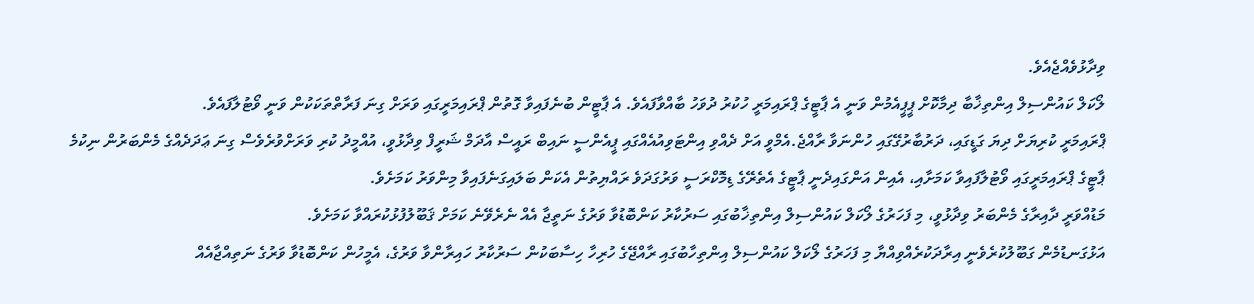ވިދާޅުވެއްޖެއެވެ.
ލޯކަލް ކައުންސިލް އިންތިޚާބާ ދިމާކޮށް ޕީޕީއެމުން ވަނީ އެ ޕާޓީގެ ޕްރައިމަރީ ހުކުރު ދުވަހު ބާއްވާފައެވެ. އެ ޕާޓީން ބުނެފައިވާ ގޮތުން ޕްރައިމަރީގައި ވަރަށް ގިނަ ފަރާތްތަކަކުން ވަނީ ވޯޓުލާފައެވެ.
ޕްރައިމަރީ ކުރިޔަށް ދިޔަ ގަޑީގައި، ދަރުބާރުގޭގައި ހުންނަވާ ރާއްޖެ.އެމްވީ އަށް ދެއްވި އިންޓަވިއުއެއްގައި ޕީއެންސީ ނައިބް ރައީސް އާދަމް ޝަރީފް ވިދާޅުވީ، އުއްމީދު ކުރި ވަރަށްވުރެވެސް ގިނަ ޢަދަދެއްގެ މެންބަރުން ނިކުމެ ޕާޓީގެ ޕްރައިމަރީގައި ވޯޓުލާފައިވާ ކަމަށާއި، އެއިން އަންގައިދެނީ ޕާޓީގެ އެތެރޭގެ ޑިމޮކްރަސީ ވަރުގަދަވެ ރައްޔިތުން އެކަން ބަލައިގަނެފައިވާ މިންވަރު ކަމަށެވެ.
މަޑުއްވަރީ ދާއިރާގެ މެންބަރު ވިދާޅުވީ، މި ފަހަރުގެ ލޯކަލް ކައުންސިލް އިންތިޚާބުގައި ސަރުކާރު ކަންބޮޑުވާ ވަރުގެ ނަތީޖާ އެއް ނެރެވޭނެ ކަމަށް ޤަބޫލުފުޅުކުރައްވާ ކަމަށެވެ.
އަޅުގަނޑުމެން ގަބޫލުކުރެވެނީ އިރާދަކުރެއްވިއްޔާ މި ފަހަރުގެ ލޯކަލް ކައުންސިލް އިންތިހާބުގައި ރާއްޖޭގެ ހުރިހާ ހިސާބަކުން ސަރުކާރު ހައިރާންވާ ވަރުގެ، އެމީހުން ކަންބޮޑުވާ ވަރުގެ ނަތިއްޖާއެއް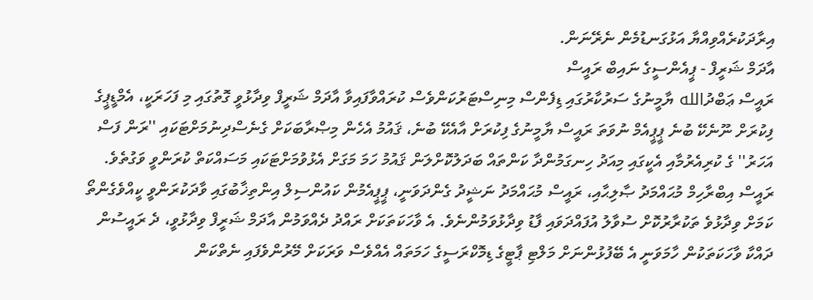އިރާދަކުރެއްވިއްޔާ އަޅުގަނޑުމެން ނެރޭނަން.
އާދަމް ޝަރީފް - ޕީއެންސީގެ ނައިބް ރައީސް
ރައީސް ޢަބްދުالله ޔާމީނުގެ ސަރުކާރުގައި ޑިފެންސް މިނިސްޓަރުކަންވެސް ކުރައްވާފައިވާ އާދަމް ޝަރީފް ވިދާޅުވީ ގޮތުގައި މި ފަހަރަކީ، އެމްޑީޕީގެ ފިކުރަށް ނޫނެކޭ ބުނެ ޕީޕީއެމް ނުވަތަ ރައީސް ޔާމީނުގެ ފިކުރަށް އާއެކޭ ބުނެ، ޤައުމު އެހެން މިޞްރާބަކަށް ގެނެސްދިނުމަށްޓަކައި ''ރަން ފަސް އަހަރު'' ގެ ކުރިއެރުމާއި އެކީގައި މިއަދު ހިނގަމުންދާ ކަންތައް ބަދަލުކޮށްލަން ޤައުމު ހަމަ މަގަށް އެޅުވުމަށްޓަކައި މަސައްކަތް ކުރަންވީ ވަގުތެވެ.
ރައީސް އިބްރާހިމް މުޙައްމަދު ޞާލިޙާއި، ރައީސް މުޙައްމަދު ނަޝީދު ގެންދަވަނީ، ޕީޕީއެމުން ކައުންސިލް އިންތިޚާބުގައި ވާދަކުރަންވީ ކީއްވެގެންތޯ ކަމަށް ވިދާޅުވެ ތަކުރާރުކޮށް ސުވާލު އުފައްދަވައި ފާޑު ވިދާޅުވަމުންނެވެ. އެ ވާހަކަތަކަށް ރައްދު ދެއްވަމުން އާދަމް ޝަރީފް ވިދާޅުވީ، ދެ ރައީސުން ދައްކާ ވާހަކަތަކުން ހާމަވަނީ އެ ބޭފުޅުންނަށް މަލްޓި ޕާޓީގެ ޑިމޮކްރަސީގެ ހަމަތައް އެއްވެސް ވަރަކަށް މޭރުންވެފައި ނެތްކަން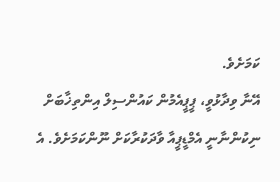ކަމަށެވެ.
އޭނާ ވިދާޅުވީ، ޕީޕީއެމުން ކައުންސިލް އިންތިޚާބަށް ނިކުންނާނީ އެމްޑީޕީއާ ވާދަކުރާކަށް ނޫންކަމަށެވެ. އެ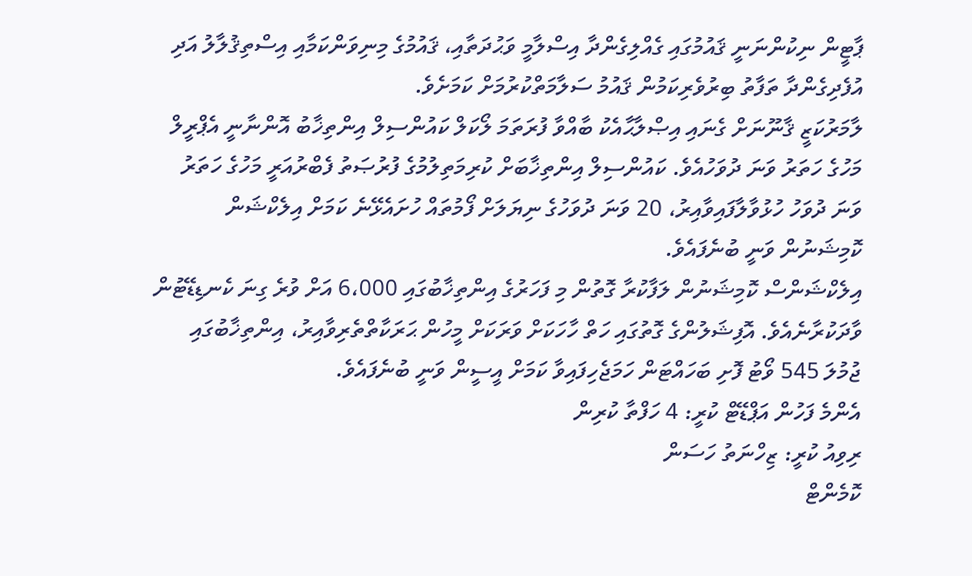ޕާޓީން ނިކުންނަނީ ޤައުމުގައި ގެއްލިގެންދާ އިސްލާމީ ވަޙުދަތާއި، ޤައުމުގެ މިނިވަންކަމާއި އިސްތިޤުލާލު އަދި އުފެދިގެންދާ ތަފާތު ބިރުވެރިކަމުން ޤައުމު ސަލާމަތްކުރުމަށް ކަމަށެވެ.
ލާމަރުކަޒީ ޤާނޫނަށް ގެނައި އިޞްލާޙާއެކު ބާއްވާ ފުރަތަމަ ލޯކަލް ކައުންސިލް އިންތިޚާބު އޮންނާނީ އެޕްރީލް މަހުގެ ހަތަރު ވަނަ ދުވަހުއެވެ. ކައުންސިލް އިންތިޚާބަށް ކުރިމަތިލުމުގެ ފުރުޞަތު ފެބްރުއަރީ މަހުގެ ހަތަރު ވަނަ ދުވަހު ހުޅުވާލާފައިވާއިރު، 20 ވަނަ ދުވަހުގެ ނިޔަލަށް ފޯމުތައް ހުށައެޅޭނެ ކަމަށް އިލެކްޝަން ކޮމިޝަނުން ވަނީ ބުނެފައެވެ.
އިލެކްޝަންސް ކޮމިޝަނުން ލަފާކުރާ ގޮތުން މި ފަހަރުގެ އިންތިޚާބުގައި 6،000 އަށް ވުރެ ގިނަ ކެނޑިޑޭޓުން ވާދަކުރާނެއެވެ. އޮފިޝަލުންގެ ގޮތުގައި ހަތް ހާހަކަށް ވަރަކަށް މީހުން ޙަރަކާތްތެރިވާއިރު، އިންތިޚާބުގައި ޖުމުލަ 545 ވޯޓު ފޮށި ބަހައްޓަން ހަމަޖެހިފައިވާ ކަމަށް އީސީން ވަނީ ބުނެފައެވެ.
އެންމެ ފަހުން އަޕްޑޭޓް ކުރީ: 4 ހަފްތާ ކުރިން
ރިވިއު ކުރީ: ޒިހްނަތު ހަސަން
ކޮމެންޓް